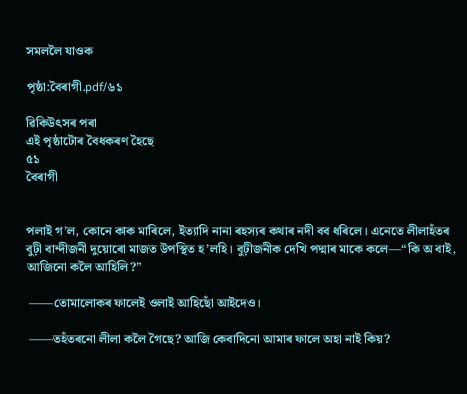সমললৈ যাওক

পৃষ্ঠা:বৈৰাগী.pdf/৬১

ৱিকিউৎসৰ পৰা
এই পৃষ্ঠাটোৰ বৈধকৰণ হৈছে
৫১
বৈৰাগী


পলাই গ’ল, কোনে কাক মাৰিলে, ইত্যাদি নানা ৰহস্যৰ কথাৰ নদী বব ধৰিলে। এনেতে লীলাহঁতৰ বুঢ়ী বান্দীজনী দুয়োৰো মাজত উপস্থিত হ’লহি। বুঢ়ীজনীক দেখি পদ্মাৰ মাকে কলে—“কি অ বাই, আজিনো কলৈ আহিলি?”

 ——তোমালোকৰ ফালেই ওলাই আহিছোঁ আইদেও।

 ——তহঁতৰনো লীলা কলৈ গৈছে? আজি কেবাদিনো আমাৰ ফালে অহা নাই কিয়?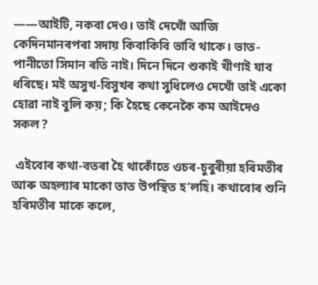——আইটি, নকবা দেও। তাই দেখোঁ আজি কেদিনমানৰপৰা সদায় কিবাকিবি ভাবি থাকে। ভাত-পানীতো সিমান ৰতি নাই। দিনে দিনে শুকাই খীণাই যাব ধৰিছে। মই অসুখ-বিসুখৰ কথা সুধিলেও দেখোঁ তাই একো হোৱা নাই বুলি কয়; কি হৈছে কেনেকৈ কম আইদেও সকল?

 এইবোৰ কথা-বতৰা হৈ থাকোঁতে ওচৰ-চুবুৰীয়া হৰিমতীৰ আৰু অহল্যাৰ মাকো তাত উপস্থিত হ’লহি। কথাবোৰ শুনি হৰিমতীৰ মাকে কলে,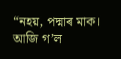“নহয়, পদ্মাৰ মাক। আজি গ’ল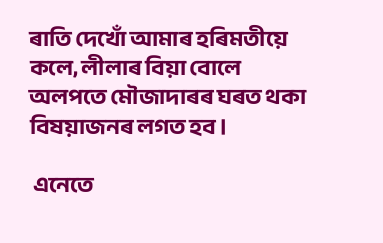ৰাতি দেখোঁ আমাৰ হৰিমতীয়ে কলে, লীলাৰ বিয়া বোলে অলপতে মৌজাদাৰৰ ঘৰত থকা বিষয়াজনৰ লগত হব।

 এনেতে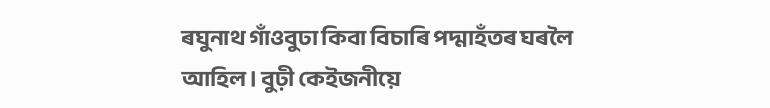ৰঘুনাথ গাঁওবুঢা কিবা বিচাৰি পদ্মাহঁতৰ ঘৰলৈ আহিল। বুঢ়ী কেইজনীয়ে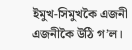ইমুখ-সিমুখকৈ এজনী এজনীকৈ উঠি গ’ল।